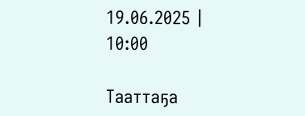19.06.2025 | 10:00

Тааттаҕа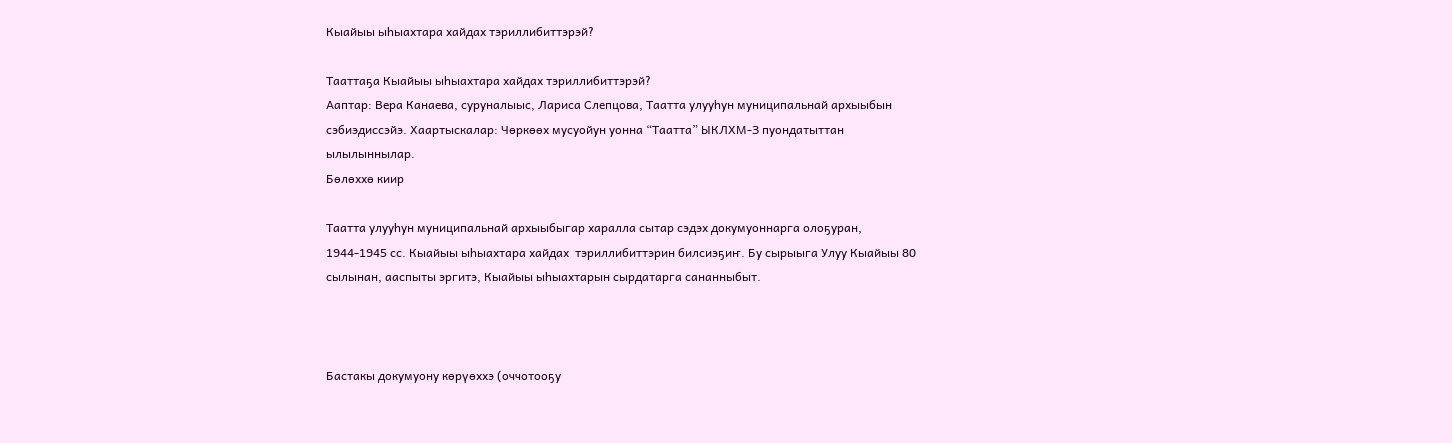Кыайыы ыһыахтара хайдах тэриллибиттэрэй?

Тааттаҕа Кыайыы ыһыахтара хайдах тэриллибиттэрэй?
Ааптар: Вера Канаева, суруналыыс, Лариса Слепцова, Таатта улууһун муниципальнай архыыбын сэбиэдиссэйэ. Хаартыскалар: Чөркөөх мусуойун уонна “Таатта” ЫКЛХМ-З пуондатыттан ылылыннылар.
Бөлөххө киир

Таатта улууһун муниципальнай архыыбыгар харалла сытар сэдэх докумуоннарга олоҕуран, 1944-1945 сс. Кыайыы ыһыахтара хайдах  тэриллибиттэрин билсиэҕиҥ. Бу сырыыга Улуу Кыайыы 80 сылынан, ааспыты эргитэ, Кыайыы ыһыахтарын сырдатарга сананныбыт.



Бастакы докумуону көрүөххэ (оччотооҕу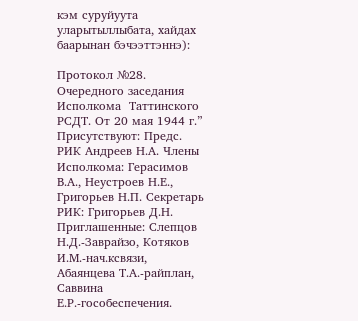кэм суруйуута уларытыллыбата, хайдах баарынан бэчээттэннэ):

Протокол №28. Очередного заседания Исполкома  Таттинского РСДТ. От 20 мая 1944 г.” Присутствуют: Предс. РИК Андреев Н.А. Члены Исполкома: Герасимов В.А., Неустроев Н.Е., Григорьев Н.П. Секретарь РИК: Григорьев Д.Н. Приглашенные: Слепцов Н.Д.-Заврайзо, Котяков И.М.-нач.ксвязи, Абаянцева Т.А.-райплан, Саввина Е.Р.-гособеспечения.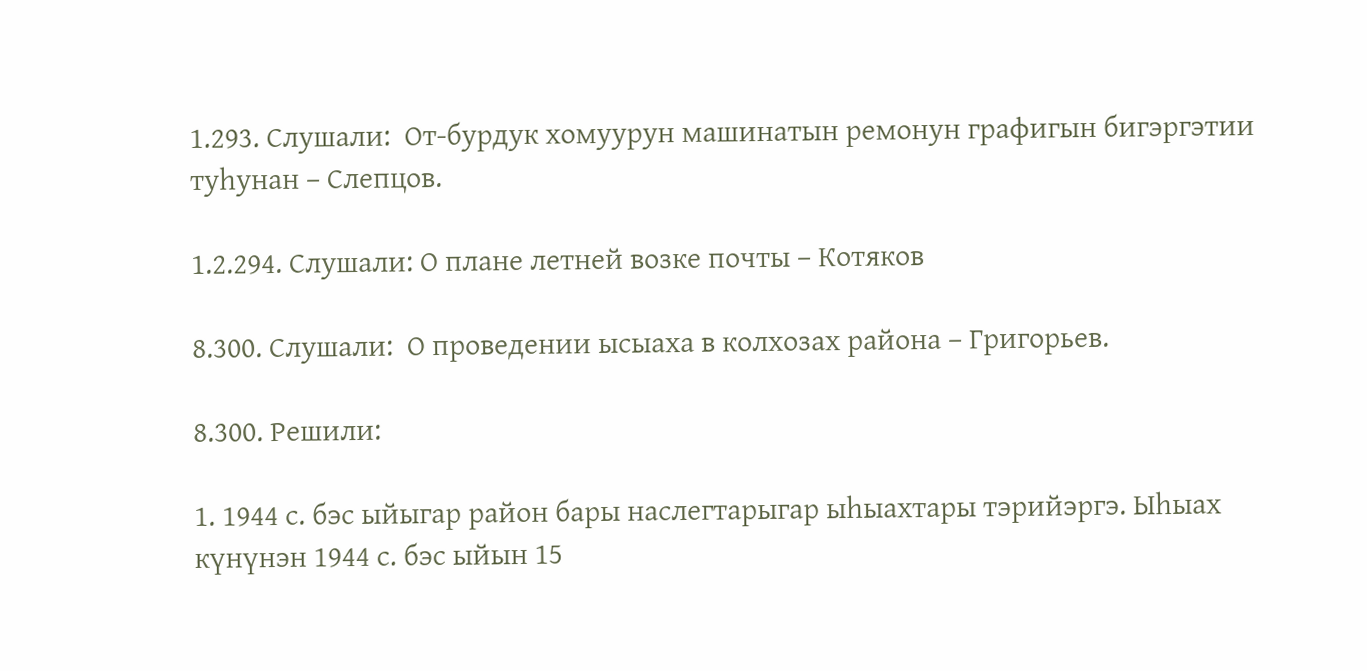1.293. Слушали:  От-бурдук хомуурун машинатын ремонун графигын бигэргэтии туһунан – Слепцов.

1.2.294. Слушали: О плане летней возке почты – Котяков

8.300. Слушали:  О проведении ысыаха в колхозах района – Григорьев.

8.300. Решили:

1. 1944 с. бэс ыйыгар район бары наслегтарыгар ыһыахтары тэрийэргэ. Ыһыах күнүнэн 1944 с. бэс ыйын 15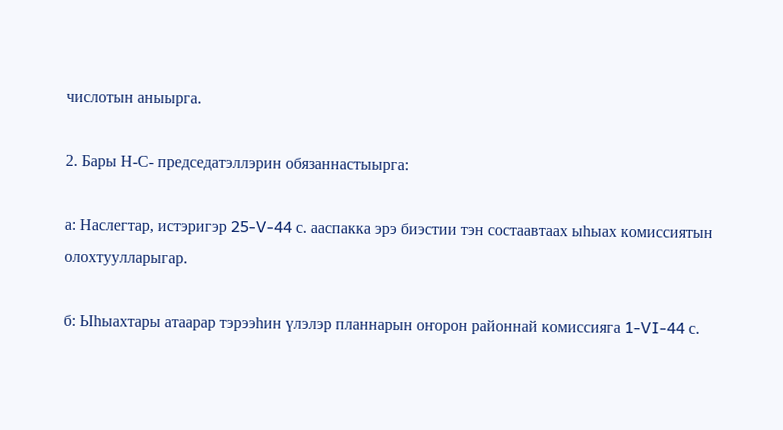числотын аныырга.

2. Бары Н-С- председатэллэрин обязаннастыырга:

а: Наслегтар, истэригэр 25-V-44 с. ааспакка эрэ биэстии тэн состаавтаах ыһыах комиссиятын олохтуулларыгар.

б: Ыһыахтары атаарар тэрээһин үлэлэр планнарын оҥорон районнай комиссияга 1-VI-44 с.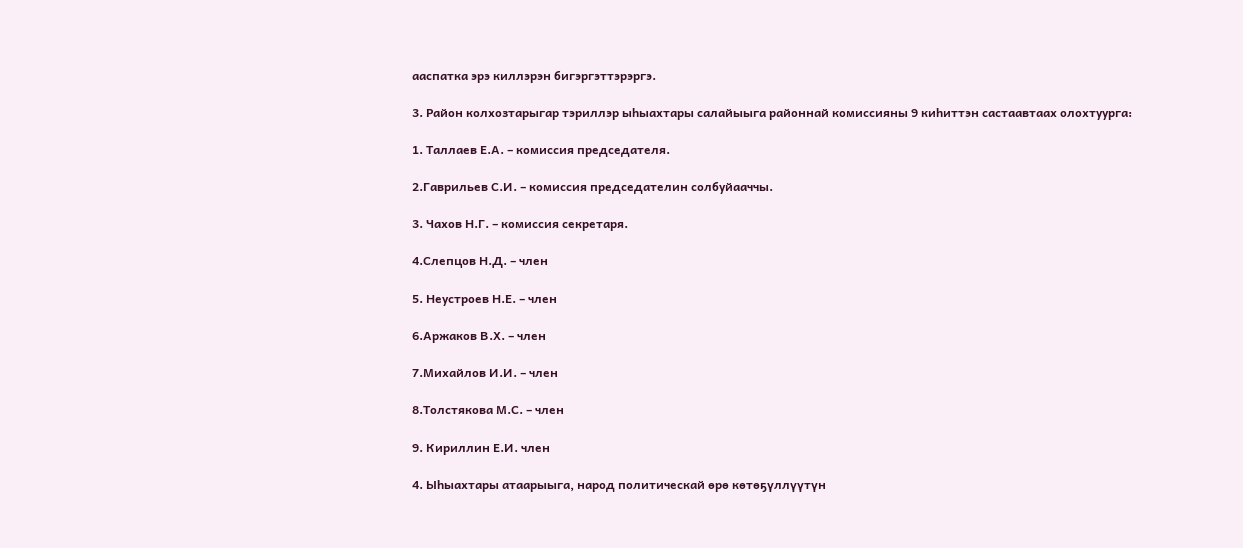ааспатка эрэ киллэрэн бигэргэттэрэргэ.

3. Район колхозтарыгар тэриллэр ыһыахтары салайыыга районнай комиссияны 9 киһиттэн састаавтаах олохтуурга:

1. Таллаев Е.А. – комиссия председателя.

2.Гаврильев С.И. – комиссия председателин солбуйааччы.

3. Чахов Н.Г. – комиссия секретаря.

4.Слепцов Н.Д. – член

5. Неустроев Н.Е. – член

6.Аржаков В.Х. – член

7.Михайлов И.И. – член

8.Толстякова М.С. – член

9. Кириллин Е.И. член

4. Ыһыахтары атаарыыга, народ политическай өрө көтөҕүллүүтүн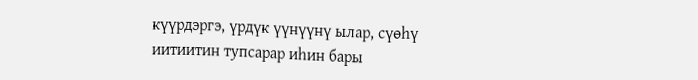күүрдэргэ, үрдүк үүнүүнү ылар, сүөһү иитиитин тупсарар иһин бары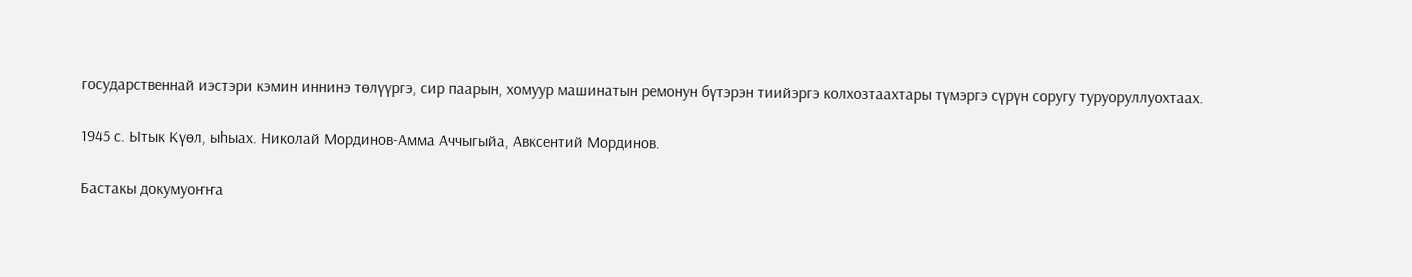государственнай иэстэри кэмин иннинэ төлүүргэ, сир паарын, хомуур машинатын ремонун бүтэрэн тиийэргэ колхозтаахтары түмэргэ сүрүн соругу туруоруллуохтаах.

1945 с. Ытык Күөл, ыһыах. Николай Мординов-Амма Аччыгыйа, Авксентий Мординов.

Бастакы докумуоҥҥа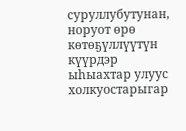суруллубутунан, норуот өрө көтөҕүллүүтүн күүрдэр ыһыахтар улуус холкуостарыгар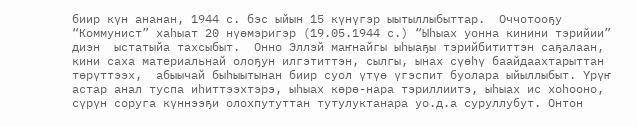биир күн ананан, 1944 с. бэс ыйын 15 күнүгэр ыытыллыбыттар.  Оччотооҕу “Коммунист” хаһыат 20 нүөмэригэр (19.05.1944 с.) “Ыһыах уонна кинини тэрийии” диэн  ыстатыйа тахсыбыт.  Онно Эллэй маҥнайгы ыһыаҕы тэрийбититтэн саҕалаан, кини саха материальнай олоҕун илгэтиттэн, сылгы, ынах сүөһү баайдаахтарыттан төрүттээх,  абыычай быһыытынан биир суол үтүө үгэспит буолара ыйыллыбыт. Үрүҥ астар анал туспа иһиттээхтэрэ, ыһыах көрө-нара тэриллиитэ, ыһыах ис хоһооно, сүрүн соруга күннээҕи олохпутуттан тутулуктанара уо.д.а суруллубут. Онтон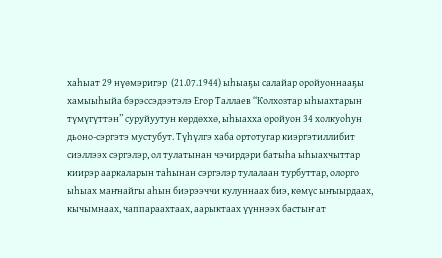хаһыат 29 нүөмэригэр  (21.07.1944) ыһыаҕы салайар оройуоннааҕы хамыыһыйа бэрэссэдээтэлэ Егор Таллаев “Колхозтар ыһыахтарын түмүгүттэн” суруйуутун көрдөххө, ыһыахха оройуон 34 холкуоһун дьоно-сэргэтэ мустубут. Түһүлгэ хаба ортотугар киэргэтиллибит сиэллээх сэргэлэр, ол тулатынан чэчирдэри батыһа ыһыахчыттар киирэр ааркаларын таһынан сэргэлэр тулалаан турбуттар, олорго ыһыах маҥнайгы аһын биэрээччи кулуннаах биэ, көмүс ыҥыырдаах, кычымнаах, чаппараахтаах, аарыктаах үүннээх бастыҥ ат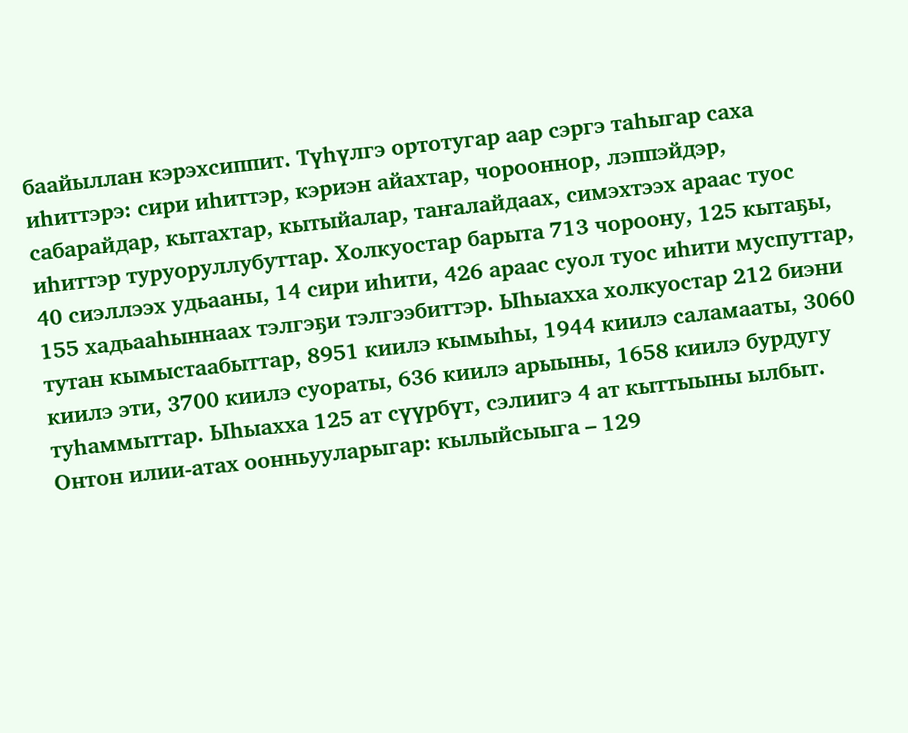баайыллан кэрэхсиппит. Түһүлгэ ортотугар аар сэргэ таһыгар саха иһиттэрэ: сири иһиттэр, кэриэн айахтар, чорооннор, лэппэйдэр, сабарайдар, кытахтар, кытыйалар, таҥалайдаах, симэхтээх араас туос иһиттэр туруоруллубуттар. Холкуостар барыта 713 чороону, 125 кытаҕы, 40 сиэллээх удьааны, 14 сири иһити, 426 араас суол туос иһити муспуттар, 155 хадьааһыннаах тэлгэҕи тэлгээбиттэр. Ыһыахха холкуостар 212 биэни тутан кымыстаабыттар, 8951 киилэ кымыһы, 1944 киилэ саламааты, 3060 киилэ эти, 3700 киилэ суораты, 636 киилэ арыыны, 1658 киилэ бурдугу туһаммыттар. Ыһыахха 125 ат сүүрбүт, сэлиигэ 4 ат кыттыыны ылбыт. Онтон илии-атах оонньууларыгар: кылыйсыыга – 129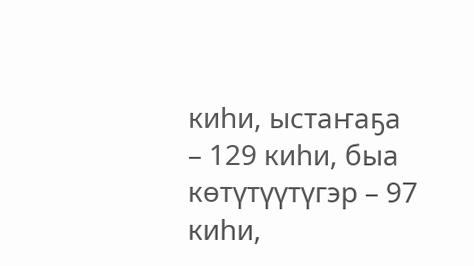киһи, ыстаҥаҕа – 129 киһи, быа көтүтүүтүгэр – 97 киһи,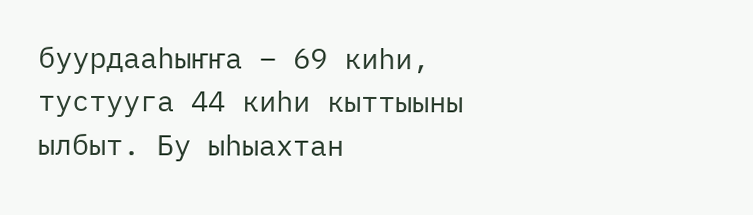буурдааһыҥҥа – 69 киһи, тустууга 44 киһи кыттыыны ылбыт. Бу ыһыахтан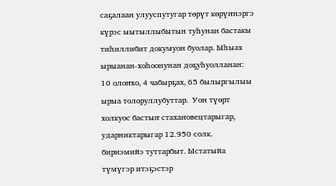саҕалаан улууспутугар төрүт көрүҥнэргэ күрэс ыытыллыбытын туһунан бастакы тиһиллибит докумуон буолар. Ыһыах ырыанан-хоһоонунан доҕуһуолланан: 10 олоҥхо, 4 чабырҕах, 65 былыргылыы ырыа толоруллубуттар.  Уон түөрт холкуос бастыҥ стахановецтарыгар, ударниктарыгар 12.950 солк. бириэмийэ туттарбыт. Ыстатыйа түмүгэр итэҕэстэр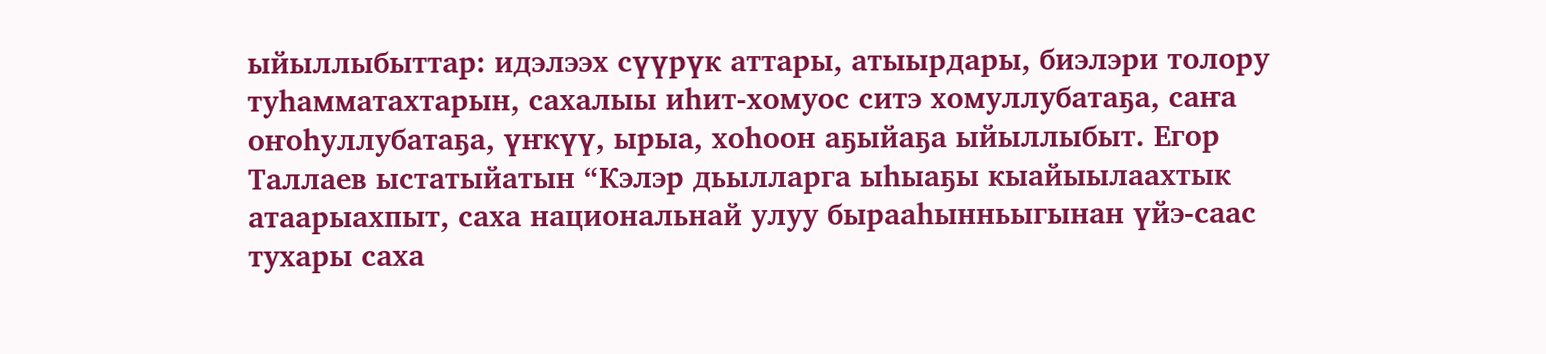ыйыллыбыттар: идэлээх сүүрүк аттары, атыырдары, биэлэри толору туһамматахтарын, сахалыы иһит-хомуос ситэ хомуллубатаҕа, саҥа оҥоһуллубатаҕа, үҥкүү, ырыа, хоһоон аҕыйаҕа ыйыллыбыт. Егор Таллаев ыстатыйатын “Кэлэр дьылларга ыһыаҕы кыайыылаахтык атаарыахпыт, саха национальнай улуу бырааһынньыгынан үйэ-саас тухары саха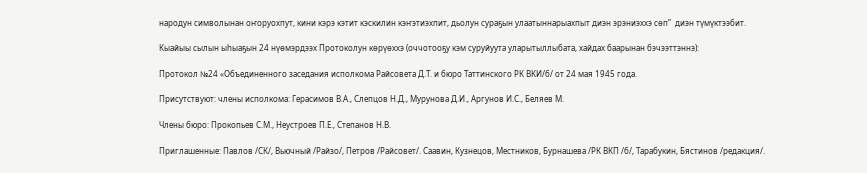народун символынан оҥоруохпут, кини кэрэ кэтит кэскилин кэҥэтиэхпит, дьолун сураҕын улаатыннарыахпыт диэн эрэниэххэ сөп”  диэн түмүктээбит.

Кыайыы сылын ыһыаҕын 24 нүөмэрдээх Протоколун көрүөххэ (оччотооҕу кэм суруйуута уларытыллыбата, хайдах баарынан бэчээттэннэ):

Протокол №24 «Объединенного заседания исполкома Райсовета Д.Т. и бюро Таттинского РК ВКИ/б/ от 24 мая 1945 года.

Присутствуют: члены исполкома: Герасимов В.А., Слепцов Н.Д., Мурунова Д.И., Аргунов И.С., Беляев М.

Члены бюро: Прокопьев С.М., Неустроев П.Е., Степанов Н.В.

Приглашенные: Павлов /СК/, Вьючный /Райзо/, Петров /Райсовет/. Саавин, Кузнецов, Местников, Бурнашева /РК ВКП /б/, Тарабукин, Бястинов /редакция/.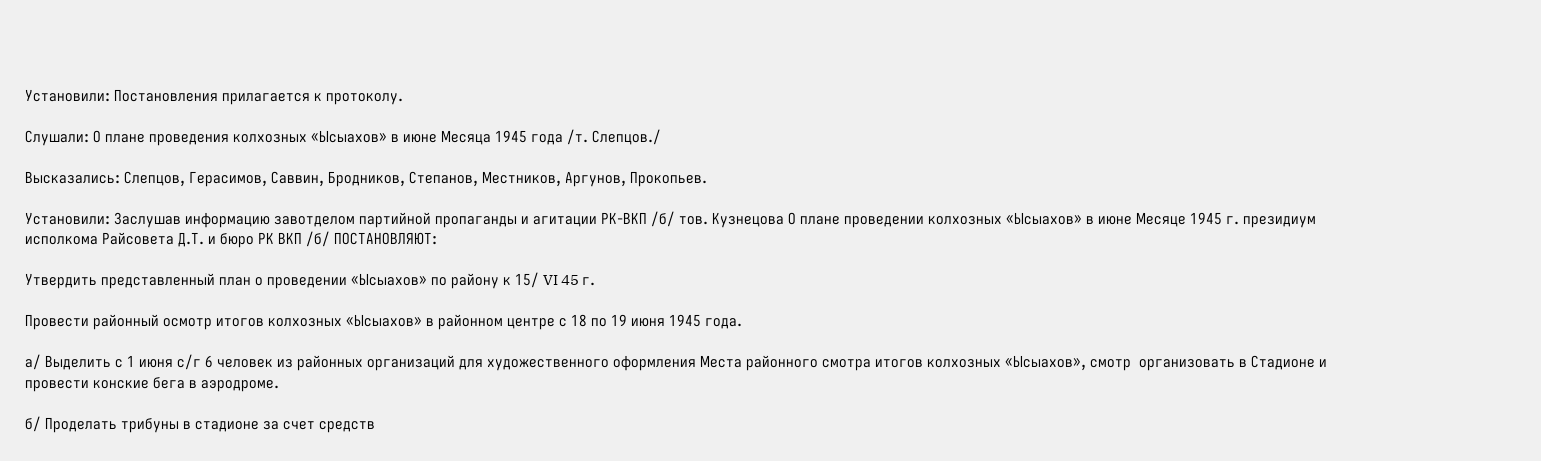Установили: Постановления прилагается к протоколу.

Слушали: О плане проведения колхозных «Ысыахов» в июне Месяца 1945 года /т. Слепцов./

Высказались: Слепцов, Герасимов, Саввин, Бродников, Степанов, Местников, Аргунов, Прокопьев.

Установили: Заслушав информацию завотделом партийной пропаганды и агитации РК-ВКП /б/ тов. Кузнецова О плане проведении колхозных «Ысыахов» в июне Месяце 1945 г. президиум исполкома Райсовета Д.Т. и бюро РК ВКП /б/ ПОСТАНОВЛЯЮТ:

Утвердить представленный план о проведении «Ысыахов» по району к 15/ VI 45 г.

Провести районный осмотр итогов колхозных «Ысыахов» в районном центре с 18 по 19 июня 1945 года.

а/ Выделить с 1 июня с/г 6 человек из районных организаций для художественного оформления Места районного смотра итогов колхозных «Ысыахов», смотр  организовать в Стадионе и провести конские бега в аэродроме.

б/ Проделать трибуны в стадионе за счет средств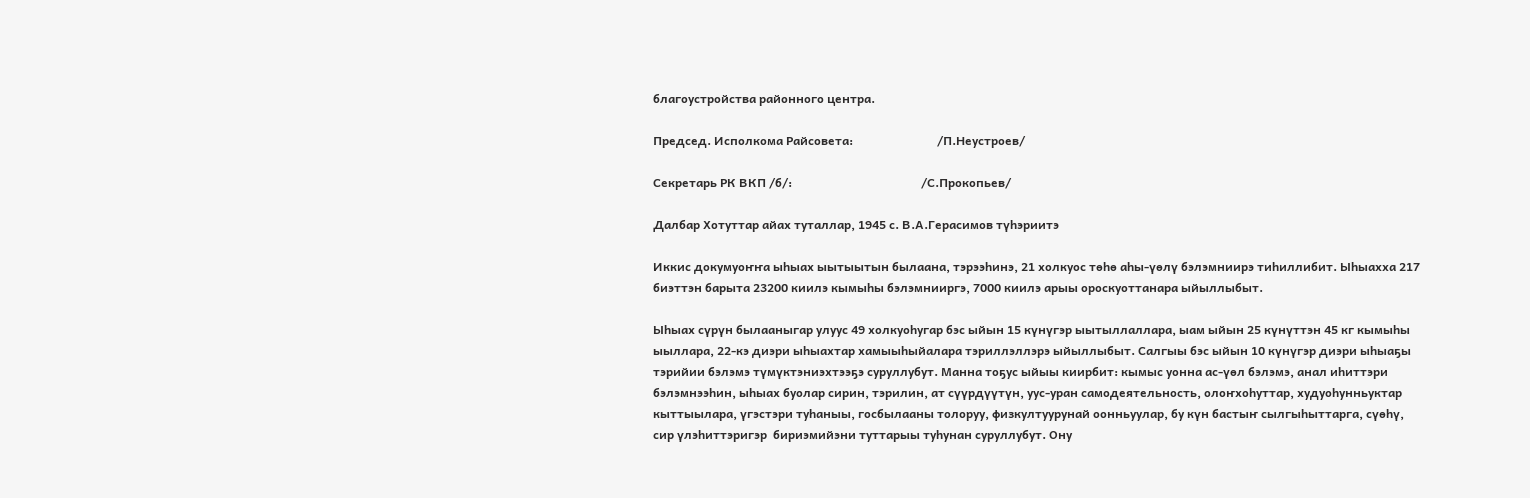благоустройства районного центра.

Председ. Исполкома Райсовета:                            /П.Неустроев/

Секретарь РК ВКП /б/:                                           /С.Прокопьев/

Далбар Хотуттар айах туталлар, 1945 с. В.А.Герасимов түһэриитэ

Иккис докумуоҥҥа ыһыах ыытыытын былаана, тэрээһинэ, 21 холкуос төһө аһы-үөлү бэлэмниирэ тиһиллибит. Ыһыахха 217 биэттэн барыта 23200 киилэ кымыһы бэлэмнииргэ, 7000 киилэ арыы ороскуоттанара ыйыллыбыт.

Ыһыах сүрүн былааныгар улуус 49 холкуоһугар бэс ыйын 15 күнүгэр ыытыллаллара, ыам ыйын 25 күнүттэн 45 кг кымыһы ыыллара, 22-кэ диэри ыһыахтар хамыыһыйалара тэриллэллэрэ ыйыллыбыт. Салгыы бэс ыйын 10 күнүгэр диэри ыһыаҕы тэрийии бэлэмэ түмүктэниэхтээҕэ суруллубут. Манна тоҕус ыйыы киирбит: кымыс уонна ас-үөл бэлэмэ, анал иһиттэри бэлэмнээһин, ыһыах буолар сирин, тэрилин, ат сүүрдүүтүн, уус-уран самодеятельность, олоҥхоһуттар, худуоһунньуктар кыттыылара, үгэстэри туһаныы, госбылааны толоруу, физкултуурунай оонньуулар, бу күн бастыҥ сылгыһыттарга, сүөһү, сир үлэһиттэригэр  бириэмийэни туттарыы туһунан суруллубут. Ону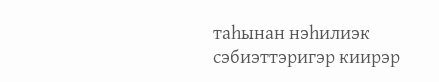таһынан нэһилиэк сэбиэттэригэр киирэр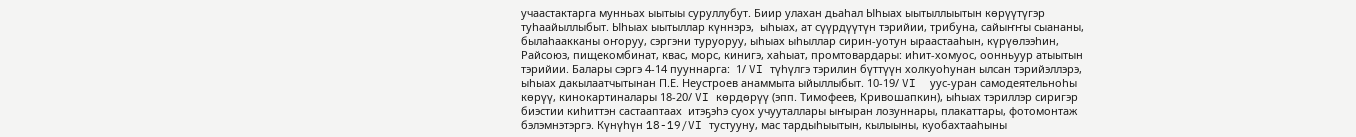учаастактарга мунньах ыытыы суруллубут. Биир улахан дьаһал Ыһыах ыытыллыытын көрүүтүгэр туһаайыллыбыт. Ыһыах ыытыллар күннэрэ,  ыһыах, ат сүүрдүүтүн тэрийии, трибуна, сайыҥҥы сыананы, былаһаакканы оҥоруу, сэргэни туруоруу, ыһыах ыһыллар сирин-уотун ыраастааһын, күрүөлээһин, Райсоюз, пищекомбинат, квас, морс, кинигэ, хаһыат, промтовардары: иһит-хомуос, оонньуур атыытын тэрийии. Балары сэргэ 4-14 пууннарга:  1/ VI түһүлгэ тэрилин бүттүүн холкуоһунан ылсан тэрийэллэрэ, ыһыах дакылаатчытынан П.Е. Неустроев анаммыта ыйыллыбыт. 10-19/ VI  уус-уран самодеятельноһы көрүү, кинокартиналары 18-20/ VI көрдөрүү (эпп. Тимофеев, Кривошапкин), ыһыах тэриллэр сиригэр биэстии киһиттэн састааптаах  итэҕэһэ суох учууталлары ыҥыран лозуннары, плакаттары, фотомонтаж бэлэмнэтэргэ. Күнүһүн 18-19/VI тустууну, мас тардыһыытын, кылыыны, куобахтааһыны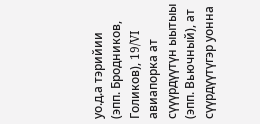уо.д.а тэрийии (эпп. Бродников, Голиков), 19/VI авиапорка ат сүүүрдүүтүн ыытыы (эпп. Вьючный), ат сүүрдүүтүгэр уонна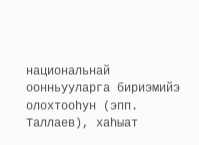национальнай оонньууларга бириэмийэ олохтооһун (эпп. Таллаев), хаһыат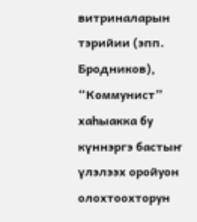витриналарын тэрийии (эпп. Бродников), “Коммунист” хаһыакка бу күннэргэ бастыҥ үлэлээх оройуон олохтоохторун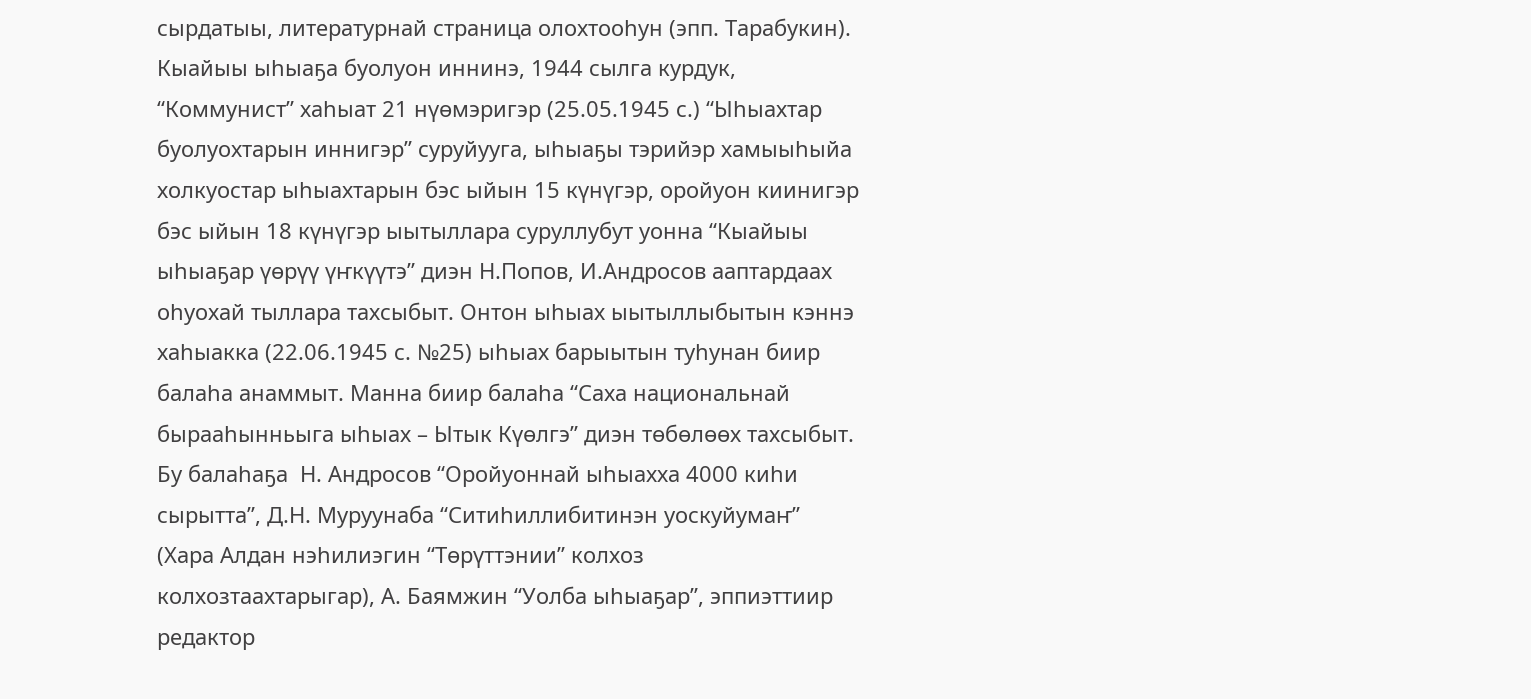сырдатыы, литературнай страница олохтооһун (эпп. Тарабукин).  Кыайыы ыһыаҕа буолуон иннинэ, 1944 сылга курдук, “Коммунист” хаһыат 21 нүөмэригэр (25.05.1945 с.) “Ыһыахтар буолуохтарын иннигэр” суруйууга, ыһыаҕы тэрийэр хамыыһыйа холкуостар ыһыахтарын бэс ыйын 15 күнүгэр, оройуон киинигэр бэс ыйын 18 күнүгэр ыытыллара суруллубут уонна “Кыайыы ыһыаҕар үөрүү үҥкүүтэ” диэн Н.Попов, И.Андросов ааптардаах оһуохай тыллара тахсыбыт. Онтон ыһыах ыытыллыбытын кэннэ хаһыакка (22.06.1945 с. №25) ыһыах барыытын туһунан биир балаһа анаммыт. Манна биир балаһа “Саха национальнай бырааһынньыга ыһыах – Ытык Күөлгэ” диэн төбөлөөх тахсыбыт. Бу балаһаҕа  Н. Андросов “Оройуоннай ыһыахха 4000 киһи сырытта”, Д.Н. Муруунаба “Ситиһиллибитинэн уоскуйумаҥ” (Хара Алдан нэһилиэгин “Төрүттэнии” колхоз колхозтаахтарыгар), А. Баямжин “Уолба ыһыаҕар”, эппиэттиир редактор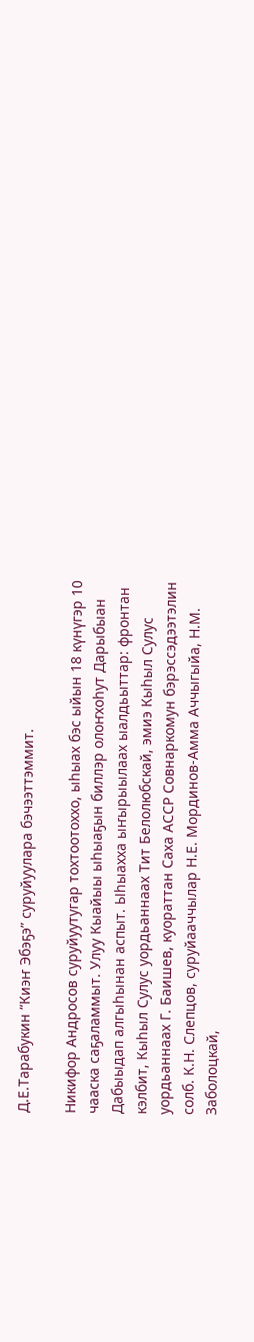Д.Е.Тарабукин “Киэҥ Эбэҕэ” суруйуулара бэчээттэммит.

Никифор Андросов суруйуутугар тохтоотоххо, ыһыах бэс ыйын 18 күнүгэр 10 чааска саҕаламмыт. Улуу Кыайыы ыһыаҕын биллэр олоҥхоһут Дарыбыан Дабыыдап алгыһынан аспыт. Ыһыахха ыҥырыылаах ыалдьыттар: фронтан кэлбит, Кыһыл Сулус уордьаннаах Тит Белолюбскай, эмиэ Кыһыл Сулус уордьаннаах Г. Баишев, куораттан Саха АССР Совнаркомун бэрэссэдээтэлин солб. К.Н. Слепцов, суруйааччылар Н.Е. Мординов-Амма Аччыгыйа, Н.М. Заболоцкай,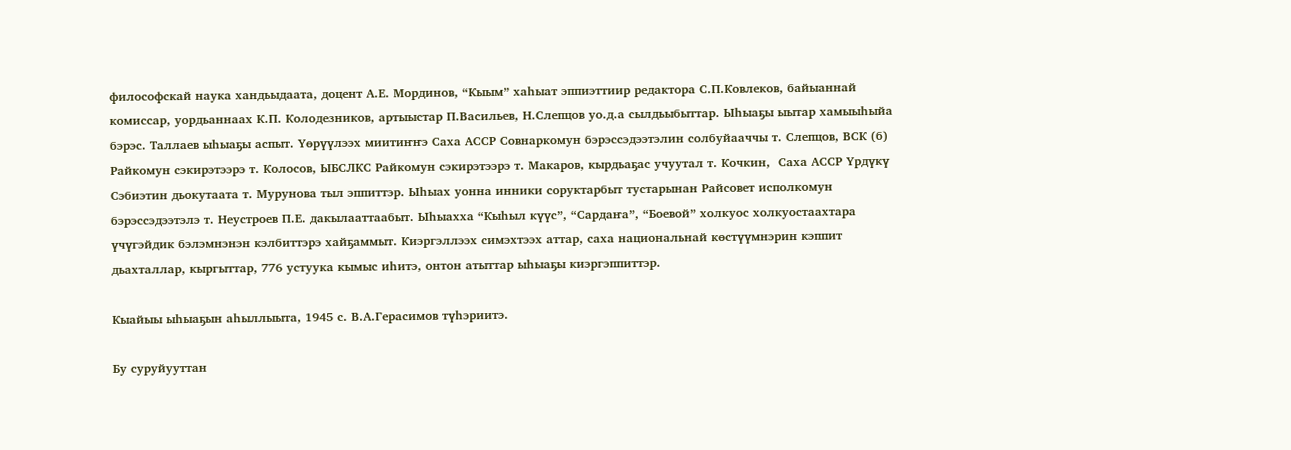философскай наука хандьыдаата, доцент А.Е. Мординов, “Кыым” хаһыат эппиэттиир редактора С.П.Ковлеков, байыаннай комиссар, уордьаннаах К.П. Колодезников, артыыстар П.Васильев, Н.Слепцов уо.д.а сылдьыбыттар. Ыһыаҕы ыытар хамыыһыйа бэрэс. Таллаев ыһыаҕы аспыт. Үөрүүлээх миитиҥҥэ Саха АССР Совнаркомун бэрэссэдээтэлин солбуйааччы т. Слепцов, ВСК (б) Райкомун сэкирэтээрэ т. Колосов, ЫБСЛКС Райкомун сэкирэтээрэ т. Макаров, кырдьаҕас учуутал т. Кочкин,  Саха АССР Үрдүкү Сэбиэтин дьокутаата т. Мурунова тыл эппиттэр. Ыһыах уонна инники соруктарбыт тустарынан Райсовет исполкомун бэрэссэдээтэлэ т. Неустроев П.Е. дакылааттаабыт. Ыһыахха “Кыһыл күүс”, “Сардаҥа”, “Боевой” холкуос холкуостаахтара үчүгэйдик бэлэмнэнэн кэлбиттэрэ хайҕаммыт. Киэргэллээх симэхтээх аттар, саха национальнай көстүүмнэрин кэппит дьахталлар, кыргыттар, 776 устуука кымыс иһитэ, онтон атыттар ыһыаҕы киэргэппиттэр.

Кыайыы ыһыаҕын аһыллыыта, 1945 с. В.А.Герасимов түһэриитэ.

Бу суруйууттан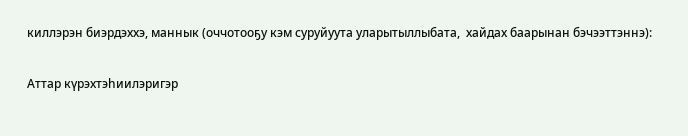киллэрэн биэрдэххэ, маннык (оччотооҕу кэм суруйуута уларытыллыбата,  хайдах баарынан бэчээттэннэ):

Аттар күрэхтэһиилэригэр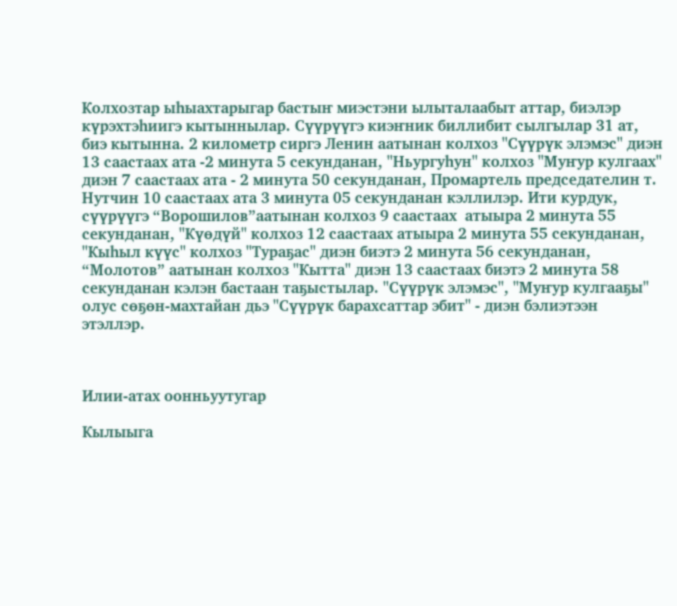Колхозтар ыһыахтарыгар бастыҥ миэстэни ылыталаабыт аттар, биэлэр күрэхтэһиигэ кытыннылар. Сүүрүүгэ киэҥник биллибит сылгылар 31 ат, биэ кытынна. 2 километр сиргэ Ленин аатынан колхоз "Сүүрүк элэмэс" диэн 13 саастаах ата -2 минута 5 секунданан, "Ньургуһун" колхоз "Муҥур кулгаах" диэн 7 саастаах ата - 2 минута 50 секунданан, Промартель председателин т. Нутчин 10 саастаах ата 3 минута 05 секунданан кэллилэр. Ити курдук, сүүрүүгэ “Ворошилов”аатынан колхоз 9 саастаах  атыыра 2 минута 55 секунданан, "Күөдүй" колхоз 12 саастаах атыыра 2 минута 55 секунданан, "Кыһыл күүс" колхоз "Тураҕас" диэн биэтэ 2 минута 56 секунданан, “Молотов” аатынан колхоз "Кытта" диэн 13 саастаах биэтэ 2 минута 58 секунданан кэлэн бастаан таҕыстылар. "Сүүрүк элэмэс", "Муҥур кулгааҕы" олус сөҕөн-махтайан дьэ "Сүүрүк барахсаттар эбит" - диэн бэлиэтээн этэллэр.



Илии-атах оонньуутугар

Кылыыга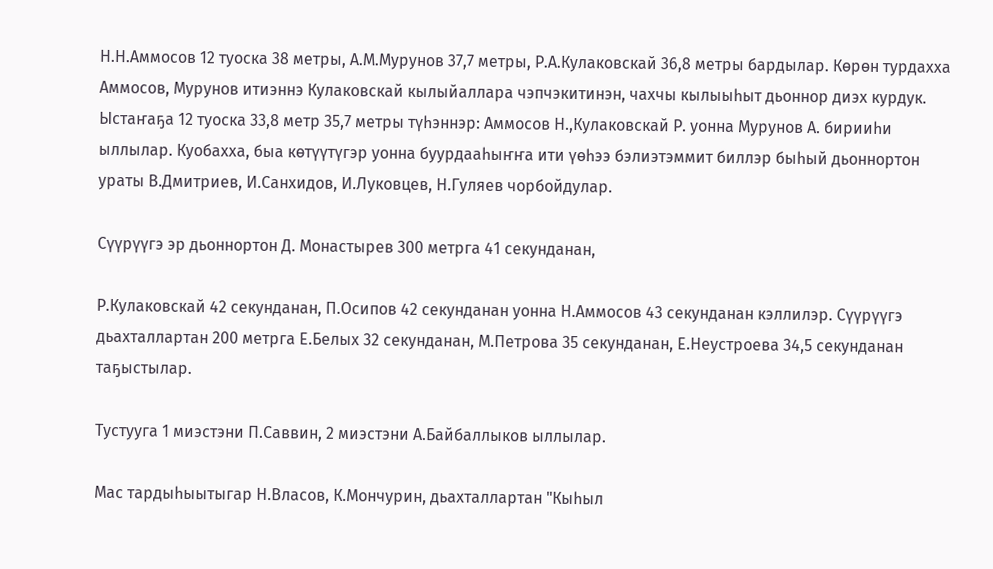Н.Н.Аммосов 12 туоска 38 метры, А.М.Мурунов 37,7 метры, Р.А.Кулаковскай 36,8 метры бардылар. Көрөн турдахха Аммосов, Мурунов итиэннэ Кулаковскай кылыйаллара чэпчэкитинэн, чахчы кылыыһыт дьоннор диэх курдук. Ыстаҥаҕа 12 туоска 33,8 метр 35,7 метры түһэннэр: Аммосов Н.,Кулаковскай Р. уонна Мурунов А. бирииһи ыллылар. Куобахха, быа көтүүтүгэр уонна буурдааһыҥҥа ити үөһээ бэлиэтэммит биллэр быһый дьоннортон ураты В.Дмитриев, И.Санхидов, И.Луковцев, Н.Гуляев чорбойдулар.

Сүүрүүгэ эр дьоннортон Д. Монастырев 300 метрга 41 секунданан,

Р.Кулаковскай 42 секунданан, П.Осипов 42 секунданан уонна Н.Аммосов 43 секунданан кэллилэр. Сүүрүүгэ дьахталлартан 200 метрга Е.Белых 32 секунданан, М.Петрова 35 секунданан, Е.Неустроева 34,5 секунданан таҕыстылар.

Тустууга 1 миэстэни П.Саввин, 2 миэстэни А.Байбаллыков ыллылар.

Мас тардыһыытыгар Н.Власов, К.Мончурин, дьахталлартан "Кыһыл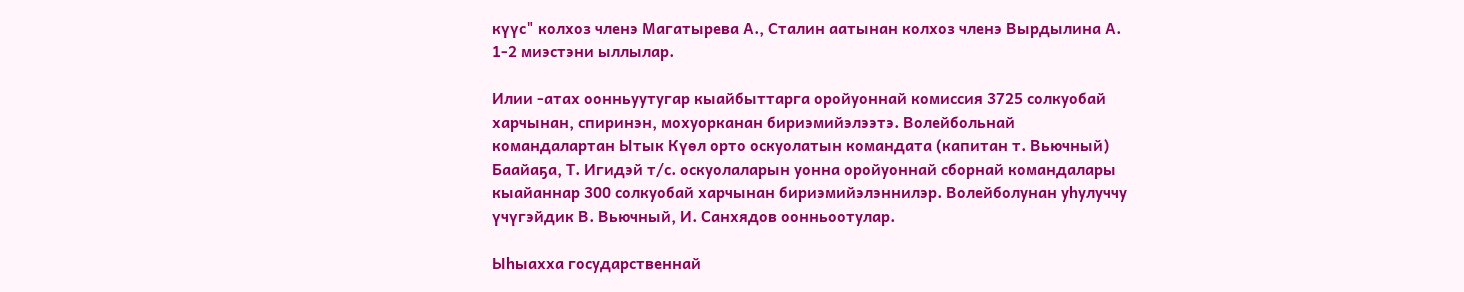күүс" колхоз членэ Магатырева А., Сталин аатынан колхоз членэ Вырдылина А. 1-2 миэстэни ыллылар.

Илии -атах оонньуутугар кыайбыттарга оройуоннай комиссия 3725 солкуобай харчынан, спиринэн, мохуорканан бириэмийэлээтэ. Волейбольнай командалартан Ытык Күөл орто оскуолатын командата (капитан т. Вьючный) Баайаҕа, Т. Игидэй т/с. оскуолаларын уонна оройуоннай сборнай командалары кыайаннар 300 солкуобай харчынан бириэмийэлэннилэр. Волейболунан уһулуччу үчүгэйдик В. Вьючный, И. Санхядов оонньоотулар.

Ыһыахха государственнай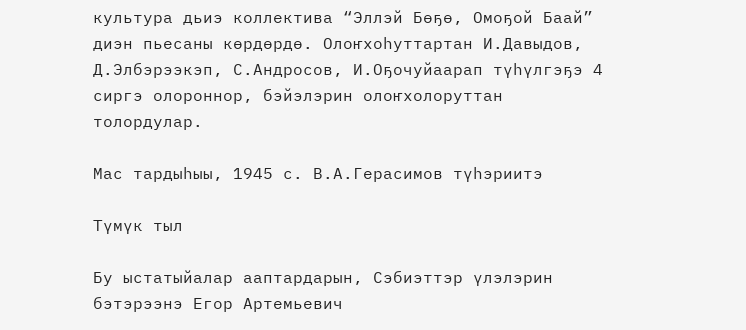культура дьиэ коллектива “Эллэй Бөҕө, Омоҕой Баай” диэн пьесаны көрдөрдө. Олоҥхоһуттартан И.Давыдов, Д.Элбэрээкэп, С.Андросов, И.Оҕочуйаарап түһүлгэҕэ 4 сиргэ олороннор, бэйэлэрин олоҥхолоруттан толордулар.

Мас тардыһыы, 1945 с. В.А.Герасимов түһэриитэ

Түмүк тыл

Бу ыстатыйалар ааптардарын, Сэбиэттэр үлэлэрин бэтэрээнэ Егор Артемьевич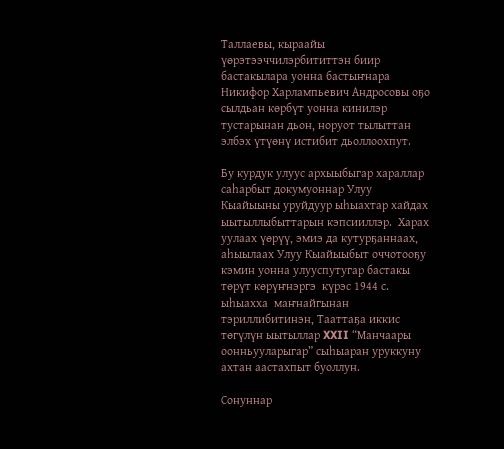Таллаевы, кыраайы үөрэтээччилэрбититтэн биир бастакылара уонна бастыҥнара Никифор Харлампьевич Андросовы оҕо сылдьан көрбүт уонна кинилэр тустарынан дьон, норуот тылыттан элбэх үтүөнү истибит дьоллоохпут.

Бу курдук улуус архыыбыгар хараллар саһарбыт докумуоннар Улуу Кыайыыны уруйдуур ыһыахтар хайдах ыытыллыбыттарын кэпсииллэр.  Харах уулаах үөрүү, эмиэ да кутурҕаннаах, аһыылаах Улуу Кыайыыбыт оччотооҕу кэмин уонна улууспутугар бастакы төрүт көрүҥнэргэ  күрэс 1944 с. ыһыахха  маҥнайгынан тэриллибитинэн, Тааттаҕа иккис төгүлүн ыытыллар XXII “Манчаары оонньууларыгар” сыһыаран уруккуну ахтан аастахпыт буоллун.

Сонуннар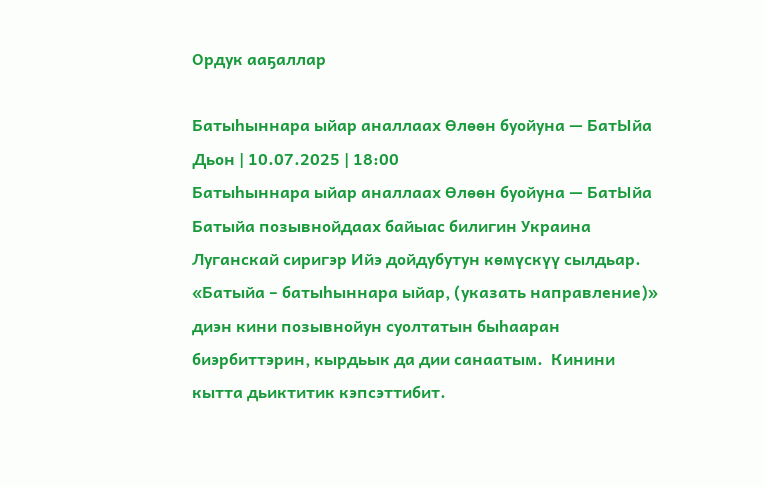Ордук ааҕаллар

Батыһыннара ыйар аналлаах Өлөөн буойуна — БатЫйа
Дьон | 10.07.2025 | 18:00
Батыһыннара ыйар аналлаах Өлөөн буойуна — БатЫйа
Батыйа позывнойдаах байыас билигин Украина Луганскай сиригэр Ийэ дойдубутун көмүскүү сылдьар. «Батыйа – батыһыннара ыйар, (указать направление)» диэн кини позывнойун суолтатын быһааран биэрбиттэрин, кырдьык да дии санаатым.  Кинини кытта дьиктитик кэпсэттибит.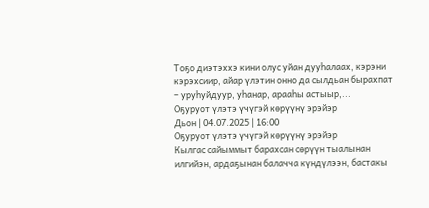Тоҕо диэтэххэ кини олус уйан дууһалаах, кэрэни кэрэхсиир, айар үлэтин онно да сылдьан бырахпат – уруһуйдуур, уһанар, арааһы астыыр,...
Оҕуруот үлэтэ үчүгэй көрүүнү эрэйэр
Дьон | 04.07.2025 | 16:00
Оҕуруот үлэтэ үчүгэй көрүүнү эрэйэр
Кылгас сайыммыт барахсан сөрүүн тыалынан илгийэн, ардаҕынан балачча күндүлээн, бастакы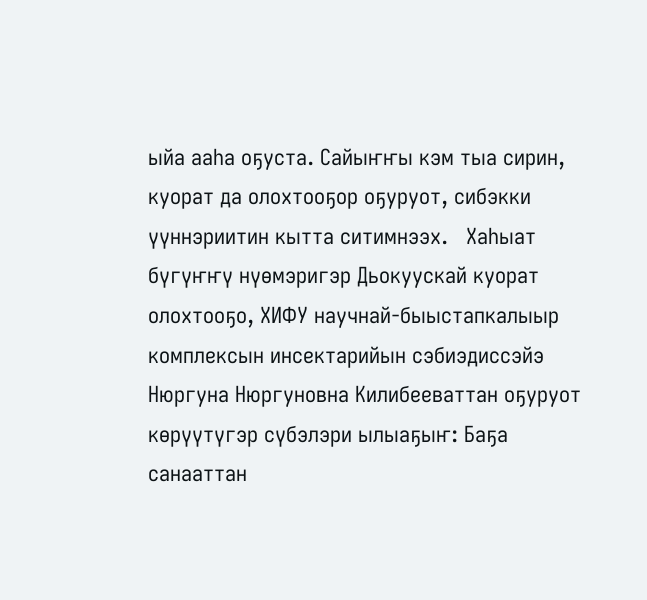ыйа ааһа оҕуста. Сайыҥҥы кэм тыа сирин, куорат да олохтооҕор оҕуруот, сибэкки үүннэриитин кытта ситимнээх.   Хаһыат бүгүҥҥү нүөмэригэр Дьокуускай куорат олохтооҕо, ХИФУ научнай-быыстапкалыыр комплексын инсектарийын сэбиэдиссэйэ Нюргуна Нюргуновна Килибееваттан оҕуруот көрүүтүгэр сүбэлэри ылыаҕыҥ: Баҕа санааттан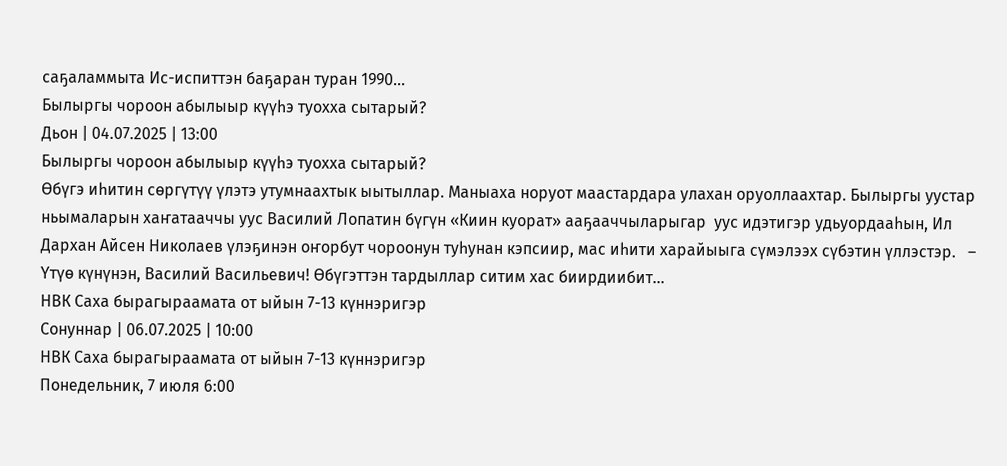саҕаламмыта Ис-испиттэн баҕаран туран 1990...
Былыргы чороон абылыыр күүһэ туохха сытарый?
Дьон | 04.07.2025 | 13:00
Былыргы чороон абылыыр күүһэ туохха сытарый?
Өбүгэ иһитин сөргүтүү үлэтэ утумнаахтык ыытыллар. Маныаха норуот маастардара улахан оруоллаахтар. Былыргы уустар ньымаларын хаҥатааччы уус Василий Лопатин бүгүн «Киин куорат» ааҕааччыларыгар  уус идэтигэр удьуордааһын, Ил Дархан Айсен Николаев үлэҕинэн оҥорбут чороонун туһунан кэпсиир, мас иһити харайыыга сүмэлээх сүбэтин үллэстэр.   – Үтүө күнүнэн, Василий Васильевич! Өбүгэттэн тардыллар ситим хас биирдиибит...
НВК Саха бырагыраамата от ыйын 7-13 күннэригэр
Сонуннар | 06.07.2025 | 10:00
НВК Саха бырагыраамата от ыйын 7-13 күннэригэр
Понедельник, 7 июля 6:00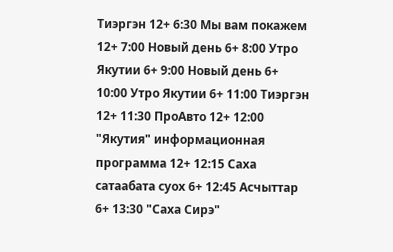Тиэргэн 12+ 6:30 Мы вам покажем 12+ 7:00 Новый день 6+ 8:00 Утро Якутии 6+ 9:00 Новый день 6+ 10:00 Утро Якутии 6+ 11:00 Тиэргэн 12+ 11:30 ПроАвто 12+ 12:00 "Якутия" информационная программа 12+ 12:15 Саха сатаабата суох 6+ 12:45 Асчыттар 6+ 13:30 "Саха Сирэ"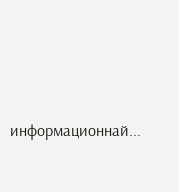информационнай...